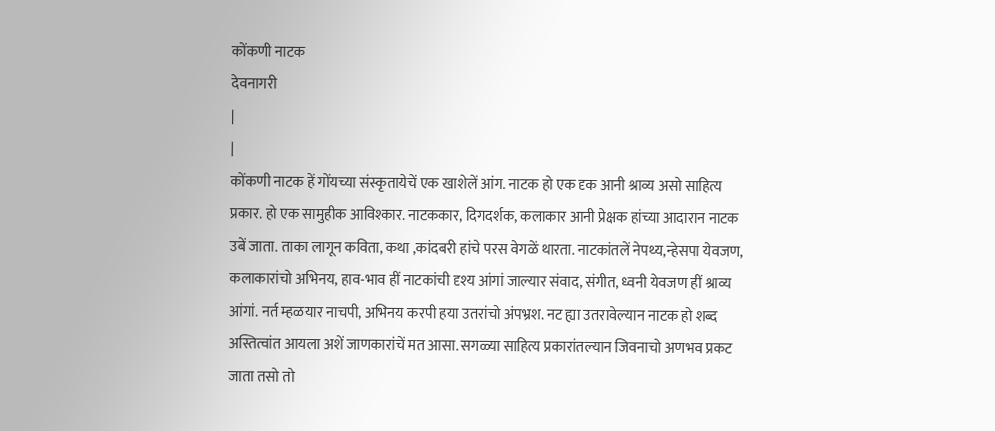कोंकणी नाटक
देवनागरी
|
|
कोंकणी नाटक हें गोंयच्या संस्कृतायेचें एक खाशेलें आंग. नाटक हो एक दृक आनी श्राव्य असो साहित्य प्रकार. हो एक सामुहीक आविश्कार. नाटककार, दिगदर्शक, कलाकार आनी प्रेक्षक हांच्या आदारान नाटक उबें जाता. ताका लागून कविता, कथा ,कांदबरी हांचे परस वेगळें थारता. नाटकांतलें नेपथ्य,न्हेसपा येवजण, कलाकारांचो अभिनय, हाव-भाव हीं नाटकांची दृश्य आंगां जाल्यार संवाद, संगीत, ध्वनी येवजण हीं श्राव्य आंगां. नर्त म्हळयार नाचपी, अभिनय करपी हया उतरांचो अंपभ्रश. नट ह्या उतरावेल्यान नाटक हो शब्द अस्तित्वांत आयला अशें जाणकारांचें मत आसा. सगळ्या साहित्य प्रकारांतल्यान जिवनाचो अणभव प्रकट जाता तसो तो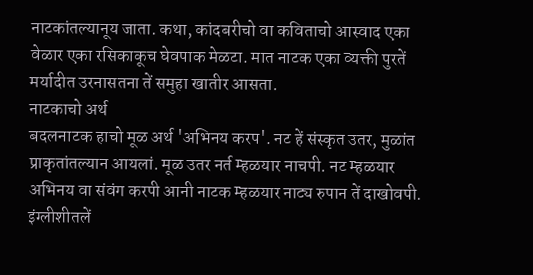नाटकांतल्यानूय जाता. कथा, कांदबरीचो वा कविताचो आस्वाद एका वेळार एका रसिकाकूच घेवपाक मेळटा. मात नाटक एका व्यक्ती पुरतें मर्यादीत उरनासतना तें समुहा खातीर आसता.
नाटकाचो अर्थ
बदलनाटक हाचो मूळ अर्थ 'अभिनय करप'. नट हें संस्कृत उतर, मुळांत प्राकृतांतल्यान आयलां. मूळ उतर नर्त म्हळयार नाचपी. नट म्हळयार अभिनय वा संवंग करपी आनी नाटक म्हळयार नाट्य रुपान तें दाखोवपी. इंग्लीशीतलें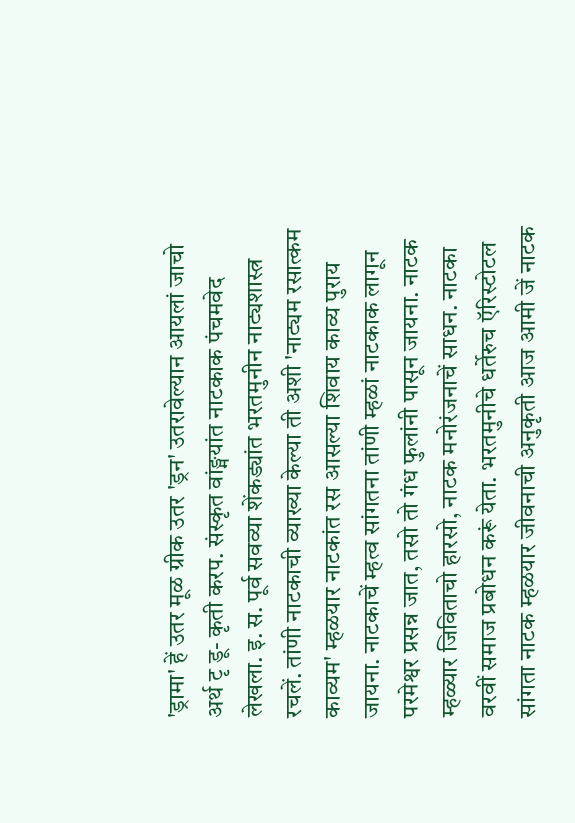'ड्रामा' हें उतर मूळ ग्रीक उतर 'ड्रन' उतरावेल्यान आयलां जाचो अर्थ टृ डू- कृती करप. संस्कृत वांङ्मयांत नाटकाक पंचमवेद लेखला. इ. स. पूर्व सवव्या शेंकड्यांत भरतमुनीन नाट्यशास्त्र रचलें. तांणी नाटकाची व्याख्या केल्या ती अशी 'नाट्यम रसात्कम काव्यम' म्हळयार नाटकांत रस आसल्या शिवाय काव्य पुराय जायना. नाटकाचें म्हत्व सांगतना तांणी म्हळां नाटकाक लागून परमेश्वर प्रसन्न जात, तसो तो गंध फुलांनी पासून जायना. नाटक म्हळ्यार जिविताचो हारसो, नाटक मनोरंजनाचें साधन. नाटका वरवीं समाज प्रबोधन करूं येता. भरतमुनीचे धर्तेरुच ऍरिस्टोटल सांगता नाटक म्हळयार जीवनाची अनुकृती आज आमी जें नाटक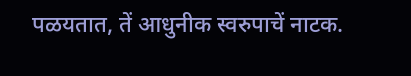पळयतात, तें आधुनीक स्वरुपाचें नाटक.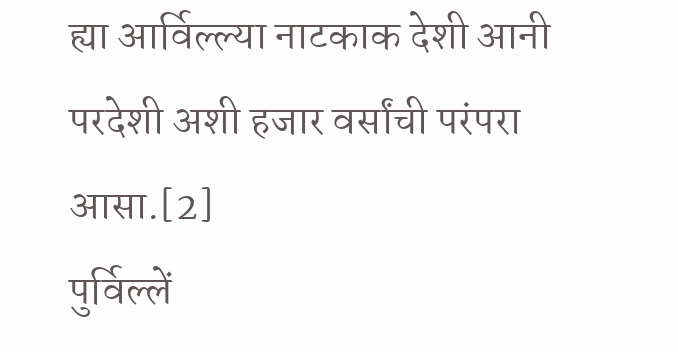ह्या आर्विल्ल्या नाटकाक देशी आनी परदेशी अशी हजार वर्सांची परंपरा आसा.[2]
पुर्विल्लें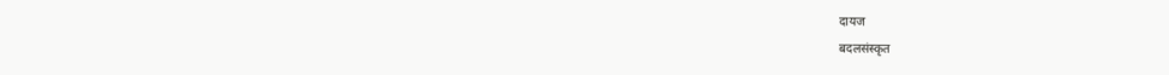दायज
बदलसंस्कृत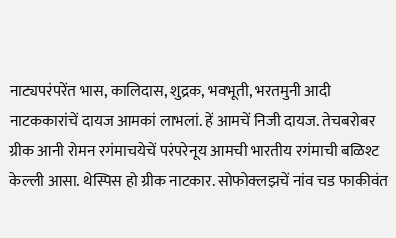नाट्यपरंपरेंत भास, कालिदास, शुद्रक, भवभूती, भरतमुनी आदी नाटककारांचें दायज आमकां लाभलां. हें आमचें निजी दायज. तेचबरोबर ग्रीक आनी रोमन रगंमाचयेचें परंपरेनूय आमची भारतीय रगंमाची बळिश्ट केल्ली आसा. थेस्पिस हो ग्रीक नाटकार. सोफोक्लझचें नांव चड फाकीवंत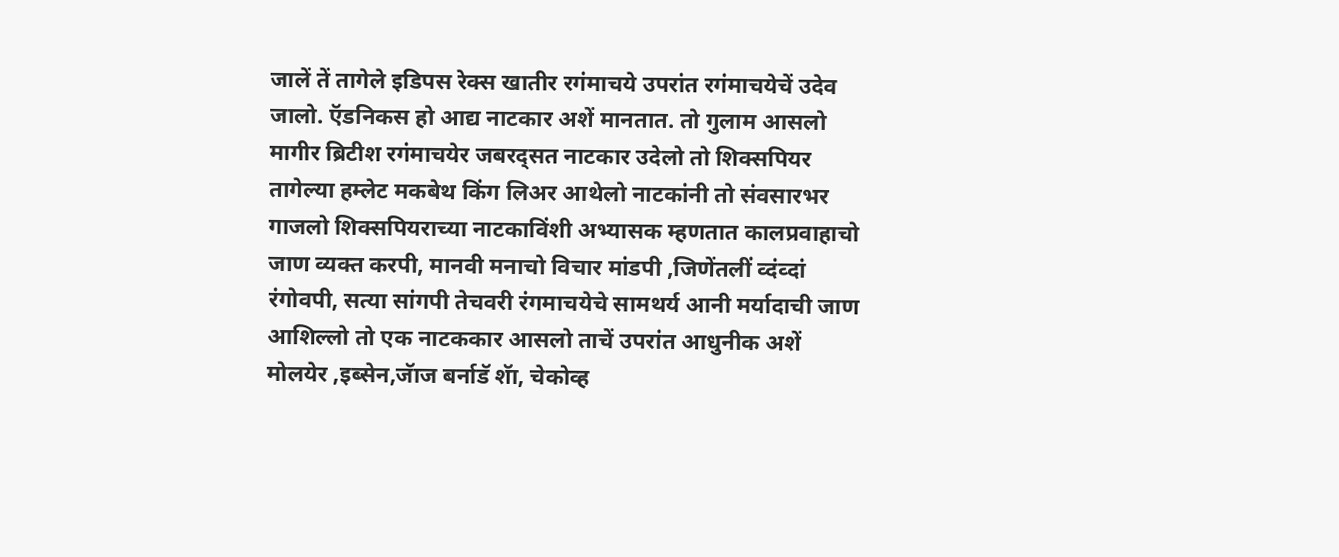जालें तें तागेले इडिपस रेक्स खातीर रगंमाचये उपरांत रगंमाचयेचें उदेव जालो. ऍडनिकस हो आद्य नाटकार अशें मानतात. तो गुलाम आसलो मागीर ब्रिटीश रगंमाचयेर जबरद्सत नाटकार उदेलो तो शिक्सपियर तागेल्या हम्लेट मकबेथ किंग लिअर आथेलो नाटकांनी तो संवसारभर गाजलो शिक्सपियराच्या नाटकाविंशी अभ्यासक म्हणतात कालप्रवाहाचो जाण व्यक्त करपी, मानवी मनाचो विचार मांडपी ,जिणेंतलीं व्दंव्दां रंगोवपी, सत्या सांगपी तेचवरी रंगमाचयेचे सामथर्य आनी मर्यादाची जाण आशिल्लो तो एक नाटककार आसलो ताचें उपरांत आधुनीक अशें मोलयेर ,इब्सेन,जॅाज बर्नाडॅ शॅा, चेकोव्ह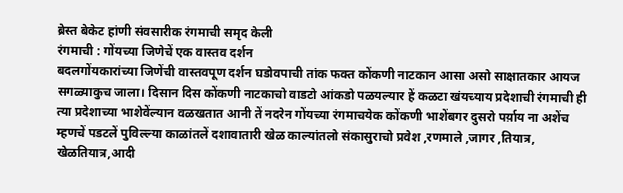ब्रेस्त बेकेट हांणी संवसारीक रंगमाची समृद केली
रंगमाची : गोंयच्या जिणेचें एक वास्तव दर्शन
बदलगोंयकारांच्या जिणेंची वास्तवपूण दर्शन घडोवपाची तांक फक्त कोंकणी नाटकान आसा असो साक्षातकार आयज सगळ्याकुच जाला। दिसान दिस कोंकणी नाटकाचो वाडटो आंकडो पळयल्यार हें कळटा खंयच्याय प्रदेशाची रंगमाची ही त्या प्रदेशाच्या भाशेवेंल्यान वळखतात आनी तें नदरेन गोंयच्या रंगमाचयेक कोंकणी भाशेंबगर दुसरो पर्य़ाय ना अशेंच म्हणचें पडटलें पुविल्ल्या काळांतलें दशावातारी खेळ काल्यांतलो संकासुराचो प्रवेश ,रणमाले ,जागर ,तियात्र, खेळतियात्र,आदी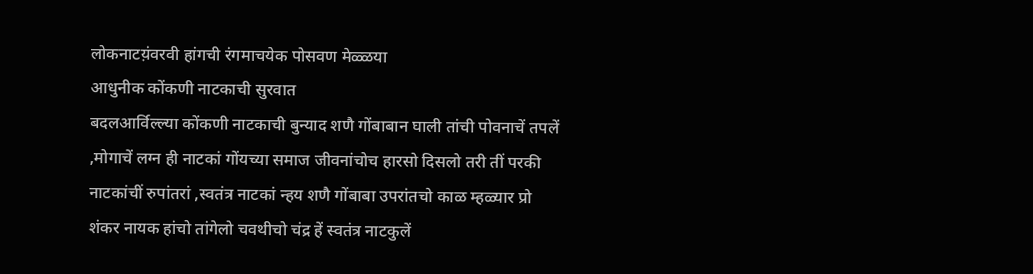लोकनाटय़ंवरवी हांगची रंगमाचयेक पोसवण मेळ्ळया
आधुनीक कोंकणी नाटकाची सुरवात
बदलआर्विल्ल्या कोंकणी नाटकाची बुन्याद शणै गोंबाबान घाली तांची पोवनाचें तपलें ,मोगाचें लग्न ही नाटकां गोंयच्या समाज जीवनांचोच हारसो दिसलो तरी तीं परकी नाटकांचीं रुपांतरां ,स्वतंत्र नाटकां न्हय शणै गोंबाबा उपरांतचो काळ म्हळ्यार प्रो शंकर नायक हांचो तांगेलो चवथीचो चंद्र हें स्वतंत्र नाटकुलें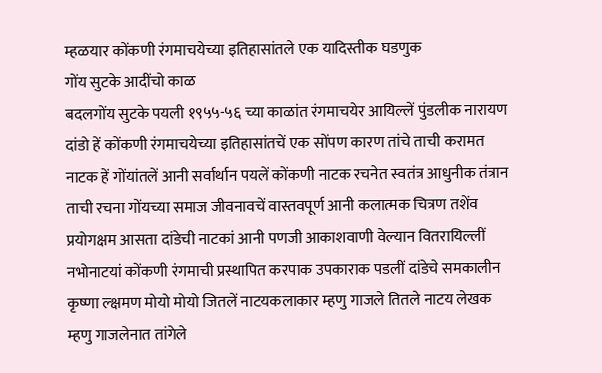म्हळयार कोंकणी रंगमाचयेच्या इतिहासांतले एक यादिस्तीक घडणुक
गोंय सुटके आदींचो काळ
बदलगोंय सुटके पयली १९५५-५६ च्या काळांत रंगमाचयेर आयिल्लें पुंडलीक नारायण दांडो हें कोंकणी रंगमाचयेच्या इतिहासांतचें एक सोंपण कारण तांचे ताची करामत नाटक हें गोंयांतलें आनी सर्वार्थान पयलें कोंकणी नाटक रचनेत स्वतंत्र आधुनीक तंत्रान ताची रचना गोंयच्या समाज जीवनावचें वास्तवपूर्ण आनी कलात्मक चित्रण तशेंव प्रयोगक्षम आसता दांडेची नाटकां आनी पणजी आकाशवाणी वेल्यान वितरायिल्लीं नभोनाटयां कोंकणी रंगमाची प्रस्थापित करपाक उपकाराक पडलीं दांडेचे समकालीन कृष्णा ल्क्षमण मोयो मोयो जितलें नाटयकलाकार म्हणु गाजले तितले नाटय लेखक म्हणु गाजलेनात तांगेले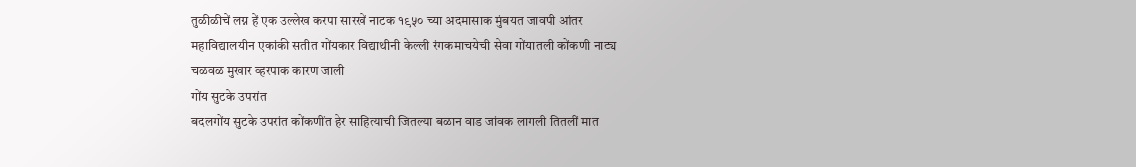तुळीळीचें लग्न हें एक उल्लेख करपा सारखें नाटक १९५० च्या अदमासाक मुंबयत जावपी आंतर महाविद्यालयीन एकांकी सतीत गोंयकार विद्याथीनी केल्ली रंगकमाचयेची सेवा गोंयातली कोंकणी नाट्य चळवळ मुखार व्हरपाक कारण जाली
गोंय सुटके उपरांत
बदलगोंय सुटके उपरांत कोंकणींत हेर साहित्याची जितल्या बळान वाड जांवक लागली तितलीं मात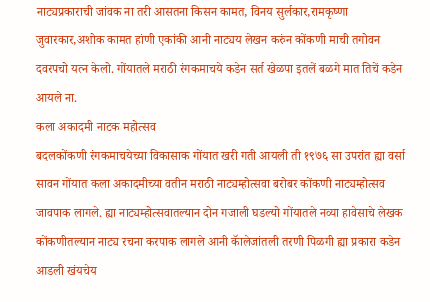नाट्यप्रकाराची जांवक ना तरी आसतना किसन कामत, विनय सुर्लकार,रामकृष्णा जुवारकार,अशोक कामत हांणी एकांकी आनी नाट्यय लेखन करुंन कोंकणी माची तगोवन दवरपचो यत्न केलो. गोंयातले मराठी रंगकमाचये कडेन सर्त खेळपा इतलें बळगे मात तिचें कडेन आयले ना.
कला अकादमी नाटक महोत्सव
बदलकोंकणी रंगकमाचयेच्या विकासाक गोंयात खरी गती आयली ती १९७६ सा उपरांत ह्या वर्सा सावन गोंयात कला अकादमीच्या वतीन मराठी नाट्यम्होत्सवा बरोबर कोंकणी नाट्यम्होत्सव जावपाक लागले. ह्या नाट्यम्होत्सवातल्यान दोन गजाली घडल्यो गोंयातले नव्या हावेसाचे लेखक कोंकणीतल्यान नाट्य रचना करपाक लागले आनी कॅालेजांतली तरणी पिळगी ह्या प्रकारा कडेन आडली खंयचेय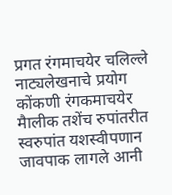प्रगत रंगमाचयेर चलिल्ले नाट्यलेखनाचे प्रयोग कोंकणी रंगकमाचयेर मैालीक तशेंच रुपांतरीत स्वरुपांत यशस्वीपणान जावपाक लागले आनी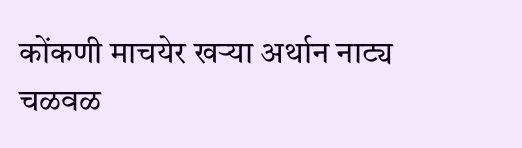कोंकणी माचयेर खऱ्या अर्थान नाट्य चळवळ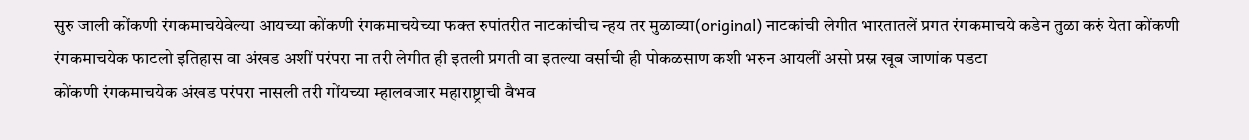सुरु जाली कोंकणी रंगकमाचयेवेल्या आयच्या कोंकणी रंगकमाचयेच्या फक्त रुपांतरीत नाटकांचीच न्हय तर मुळाव्या(original) नाटकांची लेगीत भारतातलें प्रगत रंगकमाचये कडेन तुळा करुं येता कोंकणी रंगकमाचयेक फाटलो इतिहास वा अंखड अशीं परंपरा ना तरी लेगीत ही इतली प्रगती वा इतल्या वर्साची ही पोकळसाण कशी भरुन आयलीं असो प्रस्न खूब जाणांक पडटा
कोंकणी रंगकमाचयेक अंखड परंपरा नासली तरी गोंयच्या म्हालवजार महाराष्ट्राची वैभव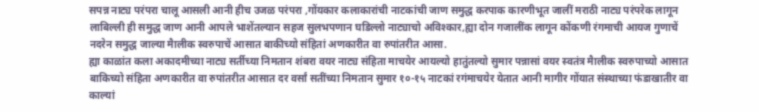सपन्न नाट्य परंपरा चालू आसली आनी हीच उजळ परंपरा ,गोंयकार कलाकारांची नाटकांची जाण समुद्ध करपाक कारणीभूत जालीं मराठी नाट्य परंपरेक लागून लाबिल्ली ही समुद्ध जाण आनी आपले भाशेंतल्यान सहज सुलभपणान घडिल्लो नाट्याचो अविश्कार,ह्या दोन गजालींक लागून कोंकणी रंगमाची आयज गुणाचें नदरेन समुद्ध जाल्या मैालीक स्वरुपाचें आसात बाकीच्यो संहितां अणकारीत वा रुपांतरीत आसा.
ह्या काळांत कला अकादमीच्या नाट्य सर्तीच्या निमतान शंबरा वयर नाट्य संहिता माचयेर आयल्यो हातुंतल्यो सुमार पन्नासां वयर स्वतंत्र मैालीक स्वरुपाच्यो आसात बाकिच्यो संहिता अणकारीत वा रुपांतरीत आसात दर वर्सां सतींच्या निमतान सुमार १०-१५ नाटकां रगंमाचयेर येतात आनी मागीर गोंयात संस्थाच्या फंडाखातीर वा काल्यां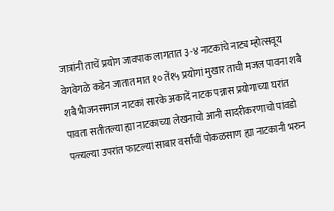जात्रांनी ताचें प्रयोग जावपाक लागतात ३-४ नाटकांचे नाट्य म्होत्सवूय वेगवेगळे कडेन जातात मात १० तें१५ प्रयोगां मुखार ताची मजल पावना शबै शबै भैाजनसमाज नाटकां सारके अकादें नाटक पन्नास प्रयोगाच्या घरांत पावता सतीतल्या ह्या नाटकाच्या लेखनाचो आनी सादरीकरणाचो पांवडो पळ्यल्या उपरांत फाटल्यां साबार वर्सांचीं पोकळसाण ह्या नाटकानी भरुन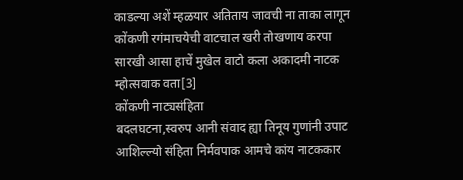काडल्या अशें म्हळयार अतिताय जावची ना ताका लागून कोंकणी रगंमाचयेची वाटचाल खरी तोखणाय करपा सारखी आसा हाचें मुखेल वाटो कला अकादमी नाटक म्होत्सवाक वता[3]
कोंकणी नाट्यसंहिता
बदलघटना,स्वरुप आनी संवाद ह्या तिनूय गुणांनी उपाट आशिल्ल्यो संहिता निर्मवपाक आमचे कांय नाटककार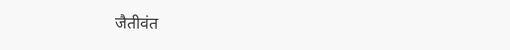जैतीवंत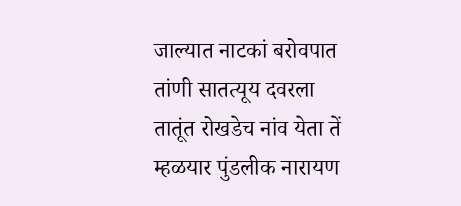जाल्यात नाटकां बरोवपात तांणी सातत्यूय दवरला तातूंत रोखडेच नांव येता तें म्हळयार पुंडलीक नारायण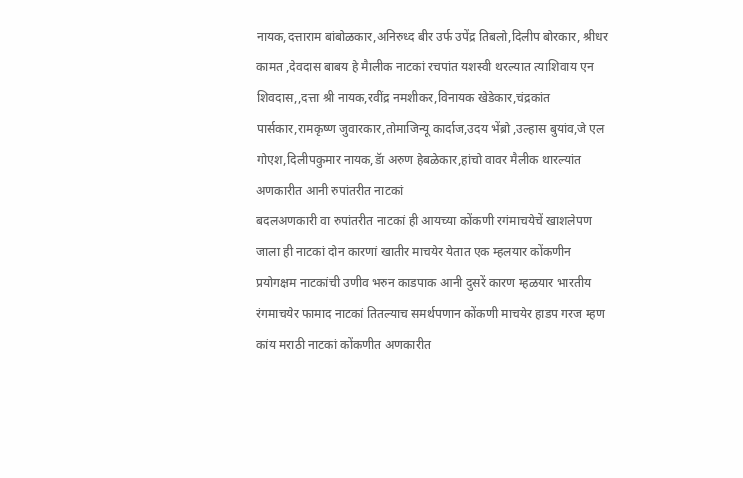नायक,दत्ताराम बांबोळकार,अनिरुध्द बीर उर्फ उपेंद्र तिबलो,दिलीप बोरकार, श्रीधर कामत ,देवदास बाबय हे मैालीक नाटकां रचपांत यशस्वी थरल्यात त्याशिवाय एन शिवदास,,दत्ता श्री नायक,रवींद्र नमशीकर,विनायक खेडेकार,चंद्रकांत पार्सकार,रामकृष्ण जुवारकार,तोमाजिन्यू कार्दाज,उदय भेंब्रो ,उल्हास बुयांव,जे एल गोएश,दिलीपकुमार नायक,डॅा अरुण हेबळेकार,हांचो वावर मैलीक थारल्यांत
अणकारीत आनी रुपांतरीत नाटकां
बदलअणकारी वा रुपांतरीत नाटकां ही आयच्या कोंकणी रगंमाचयेचें खाशलेपण जाला ही नाटकां दोन कारणां खातीर माचयेर येतात एक म्हलयार कोंकणीन प्रयोगक्षम नाटकांची उणीव भरुन काडपाक आनी दुसरें कारण म्हळयार भारतीय रंगमाचयेर फामाद नाटकां तितल्याच समर्थपणान कोंकणी माचयेर हाडप गरज म्हण कांय मराठी नाटकां कोंकणीत अणकारीत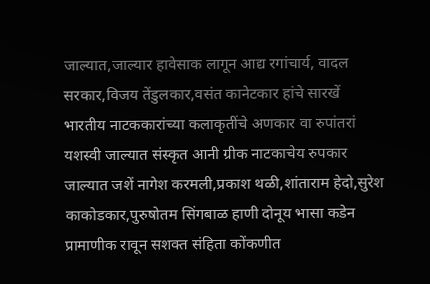जाल्यात,जाल्यार हावेसाक लागून आद्य रगांचार्य, वादल सरकार,विजय तेंडुलकार,वसंत कानेटकार हांचे सारखें भारतीय नाटककारांच्या कलाकृतींचे अणकार वा रुपांतरां यशस्वी जाल्यात संस्कृत आनी ग्रीक नाटकाचेय रुपकार जाल्यात जशें नागेश करमली,प्रकाश थळी,शांताराम हेदो,सुरेश काकोडकार,पुरुषोतम सिंगबाळ हाणी दोनूय भासा कडेन प्रामाणीक रावून सशक्त संहिता कोंकणीत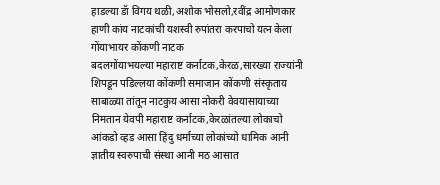हाडल्या डॅा विगय थळी,अशोक भोसलो,रवींद्र आमोणकार हाणी कांय नाटकांची यशस्वी रुपांतरा करपाचो यत्न केला
गोंयाभायर कोंकणी नाटक
बदलगोंयाभयल्या महाराष्ट कर्नाटक,केरळ,सारख्या राज्यांनी शिपडून पडिल्लया कोंकणी समाजान कोंकणी संस्कृताय साबाळ्या तांतून नाटकुय आसा नोकरी वेवयासायाच्या निमतान येवपी महाराष्ट कर्नाटक,केरळांतल्या लोकाचो आंकडो व्हड आसा हिंदु धर्माच्या लोकांच्यो धामिक आनी ज्ञातीय स्वरुपाची संस्था आनी मठ आसात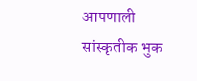आपणाली सांस्कृतीक भुक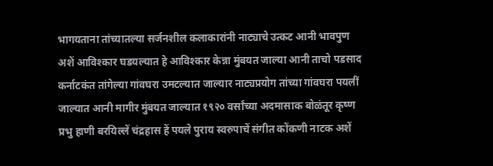भागयताना तांच्यातल्या सर्जनशील कलाकारांनी नाट्याचे उत्कट आनी भावपुण अशें आविश्कार घडयल्यात हे आविश्कार केन्ना मुंबयत जाल्या आनी ताचो पडसाद कर्नाटकंत तांगेल्या गांवघरा उमटल्यात जाल्यार नाट्यप्रयोग तांच्या गांवघरा पयलीं जाल्यात आनी मागीर मुंबयत जाल्यात १९२० वर्सांच्या अदमासाक बोळंतूर कृष्ण प्रभु हाणी बरयिल्लें चंद्रहास हें पयले पुराय स्वरुपाचें संगीत कोंकणी नाटक अशें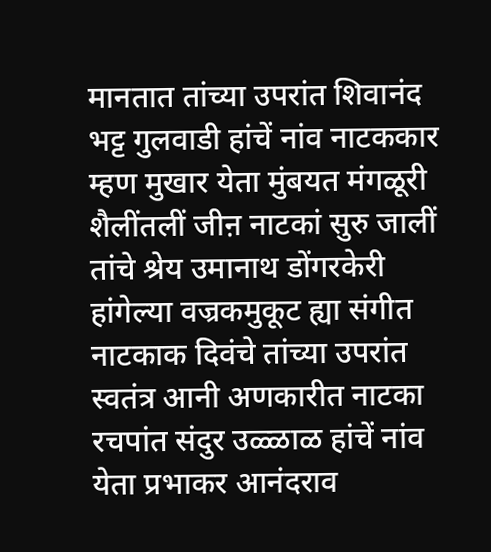मानतात तांच्या उपरांत शिवानंद भट्ट गुलवाडी हांचें नांव नाटककार म्हण मुखार येता मुंबयत मंगळूरी शैलींतलीं जीऩ नाटकां सुरु जालीं तांचे श्रेय उमानाथ डोंगरकेरी हांगेल्या वज्रकमुकूट ह्या संगीत नाटकाक दिवंचे तांच्या उपरांत स्वतंत्र आनी अणकारीत नाटका रचपांत संदुर उळ्ळाळ हांचें नांव येता प्रभाकर आनंदराव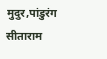मुदुर,पांडुरंग सीताराम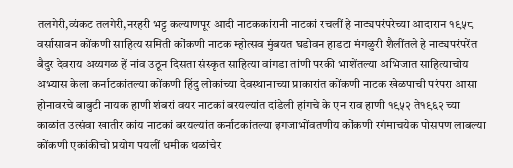तलगेरी,व्यंकट तलगेरी,नरहरी भट्ट कल्याणपूर आदी नाटककांरानी नाटकां रचलीं हे नाट्यपरंपरेच्या आदारान १९५८ वर्सासावन कोंकणी साहित्य समिती कोंकणी नाटक म्होत्सव मुंबयत घडोवन हाडटा मंगळुरी शैलींतले हे नाट्यपरंपरेंत बैदुर देवराय अय्यगळ हें नांव उठून दिसता संस्कृत साहित्या वांगडा तांणी परकी भाशेंतल्या अभिजात साहित्याचोय अभ्यास केला कर्नाटकांतल्या कोंकणी हिंदु लोकांच्या देवस्थानाच्या प्राकारांत कोंकणी नाटक खेळपाची परंपरा आसा होनावरचे बाबुटी नायक हाणी शंबरां वयर नाटकां बरयल्यांत दांडेली हांगचे के एन राव हाणी १९५२ ते१९६२ च्या काळांत उत्संवा खातीर कांय नाटकां बरयल्यांत कर्नाटकांतल्या इगजाभोंवतणीय कोंकणी रगंमाचयेक पोसपण लाबल्या कोंकणी एकांकीचो प्रयोग पयलीं धमीक थळांचेर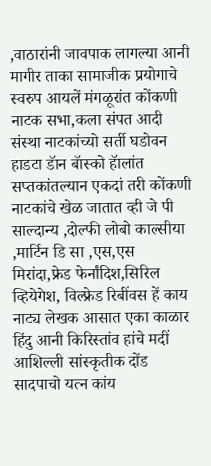,वाठारांनी जावपाक लागल्या आनी मागीर ताका सामाजीक प्रयोगाचे स्वरुप आयलें मंगळूरांत कोंकणी नाटक सभा,कला संपत आदी संस्था नाटकांच्यो सर्ती घडोवन हाडटा डॅान बॅास्को हॅालांत सप्तकांतल्यान एकदां तरी कोंकणी नाटकांचे खेळ जातात व्ही जे पी साल्दान्य ,दोल्फी लोबो काल्सीया ,मार्टिन डि सा ,एस,एस मिरांदा,फ्रेड फेर्नांदिश,सिरिल व्हियेगेश, विल्फ्रेड रिबींवस हें काय नाट्य लेखक आसात एका काळार हिंदु आनी किरिस्तांव हांचे मदीं आशिल्ली सांस्कृतीक दोंड सादपाचो यत्न कांय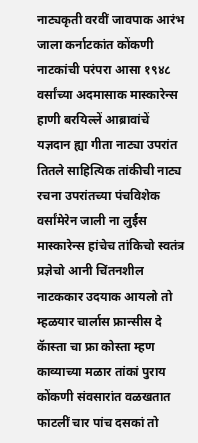नाट्यकृती वरवीं जावपाक आरंभ जाला कर्नाटकांत कोंकणी नाटकांची परंपरा आसा १९४८ वर्सांच्या अदमासाक मास्कारेन्स हाणी बरयिल्लें आब्रावांचें यज्ञदान ह्या गीता नाट्या उपरांत तितले साहित्यिक तांकीची नाट्य रचना उपरांतच्या पंचविशेक वर्सांमेरेन जाली ना लुर्ईस मास्कारेन्स हांचेच तांकिचो स्वतंत्र प्रज्ञेचो आनी चिंतनशील नाटककार उदयाक आयलो तो म्हळयार चार्लास फ्रान्सीस दे कॅास्ता चा फ्रा कोस्ता म्हण काव्याच्या मळार तांकां पुराय कोंकणी संवसारांत वळखतात फाटलीं चार पांच दसकां तो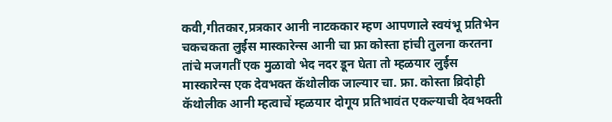कवी,गीतकार,प्रत्रकार आनी नाटककार म्हण आपणाले स्वयंभू प्रतिभेन चकचकता लुर्ईस मास्कारेन्स आनी चा फ्रा कोस्ता हांची तुलना करतना तांचे मजगतीं एक मुळावो भेद नदर डून घेता तो म्हळयार लुर्ईस मास्कारेन्स एक देवभक्त कॅथोलीक जाल्यार चा. फ्रा. कोस्ता व्रिदोही कॅथोलीक आनी म्हत्वाचें म्हळयार दोगूय प्रतिभावंत एकल्याची देवभक्ती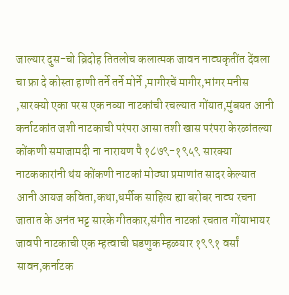जाल्यार दुस-चो व्रिदोह तितलोच कलात्मक जावन नाट्यकृतींत देंवला
चा फ्रा दे कोस्ता हाणी तर्ने तर्ने मोर्ने ,मागीरचें मागीर,भांगर मनीस ,सारक्यो एका परस एक नव्या नाटकांची रचल्यात गोंयात,मुंबयत आनी कर्नाटकांत जशी नाटकाची परंपरा आसा तशी खास परंपरा केरळांतल्या कोंकणी समाजामदी ना नारायण पै १८७९-१९५९ सारक्या नाटककारांनी थंय कोंकणी नाटकां मोठ्या प्रमाणांत सादर केल्यात आनी आयज कविता,कथा,धर्मीक साहित्य ह्या बरोबर नाट्य रचना जातात के अनंत भट्ट सारके गीतकार,संगीत नाटकां रचतात गोंयाभायर जावपी नाटकाची एक म्हत्वाची घडणुक म्हळयार १९९१ वर्सां सावन,कर्नाटक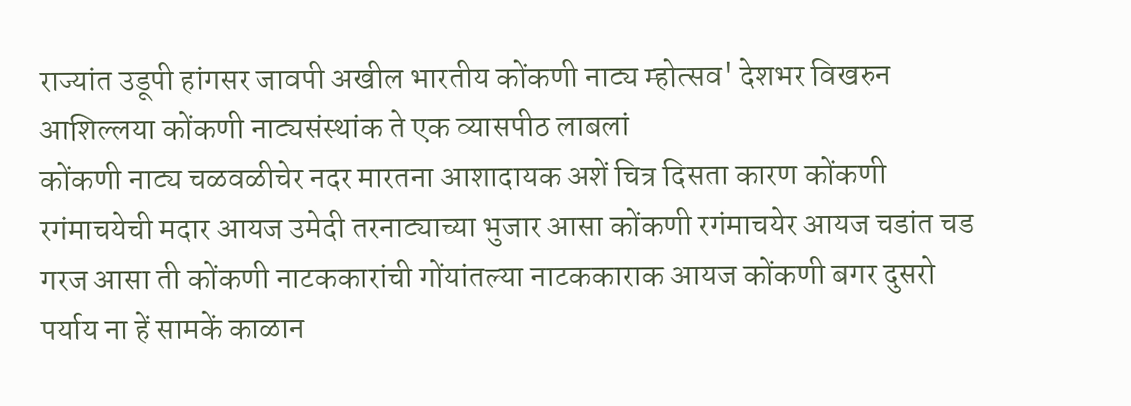राज्यांत उडूपी हांगसर जावपी अखील भारतीय कोंकणी नाट्य म्होत्सव' देशभर विखरुन आशिल्लया कोंकणी नाट्यसंस्थांक ते एक व्यासपीठ लाबलां
कोंकणी नाट्य चळवळीचेर नदर मारतना आशादायक अशें चित्र दिसता कारण कोंकणी रगंमाचयेची मदार आयज उमेदी तरनाट्याच्या भुजार आसा कोंकणी रगंमाचयेर आयज चडांत चड गरज आसा ती कोंकणी नाटककारांची गोंयांतल्या नाटककाराक आयज कोंकणी बगर दुसरो पर्याय ना हें सामकें काळान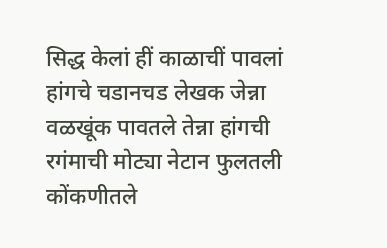सिद्ध केलां हीं काळाचीं पावलां हांगचे चडानचड लेखक जेन्ना वळखूंक पावतले तेन्ना हांगची रगंमाची मोट्या नेटान फुलतली कोंकणीतले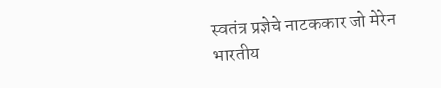स्वतंत्र प्रज्ञेचे नाटककार जो मेरेन भारतीय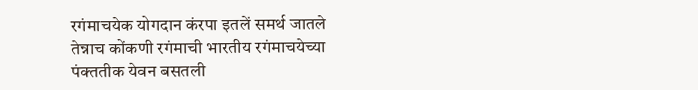रगंमाचयेक योगदान कंरपा इतलें समर्थ जातले तेन्नाच कोंकणी रगंमाची भारतीय रगंमाचयेच्या पंक्ततीक येवन बसतली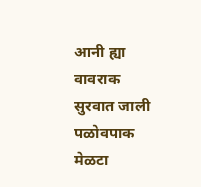आनी ह्या वावराक सुरवात जाली पळोवपाक मेळटा